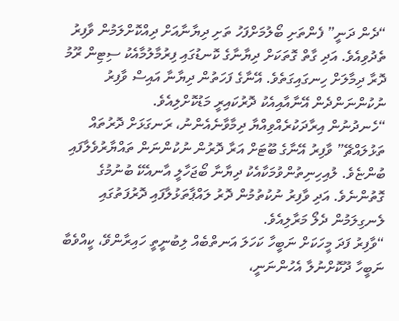“ދެން ދަނީ” ފެންތަށި ބޯލުމަށްފަހު ތަށި ދިޔާނާއަށް ދިއްކޮށްލަމުން ވާފިރު ތެދުވިއެވެ. އަދި ގާތް ގޮތަކަށް ދިޔާނާގެ ކޮނޑުގައި ފިރުމާލުމާއެކު ސިޓިން ރޫމު ދޮރާ ދިމާލަށް ހިނގައިގަތެވެ. އޭނާގެ ފަހަތުން ދިޔާނާ އައިސް ވާފިރު ނުކުންނަންދެން އޭނާއާއިއެކު ދޮރުކައިރީ މަޑުކޮށްލިއެވެ.
“ހެނދުނުން އިރާދަކުރެއްވިއްޔާ ދިމާވާނެއެންނު، ރަނގަޅަށް ދޮރުތައް ތަޅުލައްޗޭ” ވާފިރު އޭނާގެ ބޫޓަށް އަރާ ދޮރުން ނުކުންނަން ތައްޔާރުވެލާފައި ބުންޏެވެ. ލުއިހިނިތުންވުމަކާއެކު ދިޔާނާ ބޯޖަހާލީ އާނއެކޭ ބުނުމުގެ ގޮތުންނެވެ. އަދި ވާފިރު ނުކުތުމުން ދޮރު ލައްޕާތަޅުލާފައި ދޮރުފަތުގައި ލެނގިލަމުން ދެލޯ މަރާލިއެވެ.
“ވާފިރު ފަދަ މީހަކަށް ނަބީހާ ކަހަލަ އަނތްބެއް ލިބުނީތީ ހައިރާންވޭ، ކީއްވެބާ ނަބީހާ ދޫކޮށްނުލާ އެހުންނަނީ،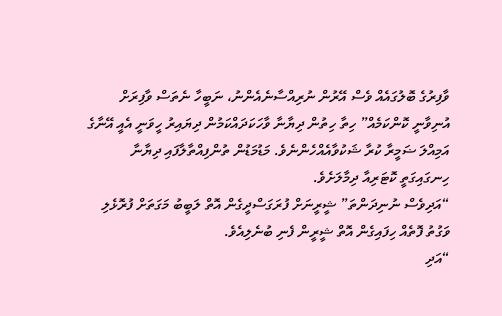ވާފިރުގެ ބޮލުގައެއް ވެސް އޭރުން ނުރިއްސާނެއެންނު، ނަބީހާ ނެތަސް ވާފިރަށް އުނިވާނީ ކޮންކަމެއް” ހިތާ ހިތުން ދިޔާނާ ވާހަކަދައްކަމުން ދިޔައިރު ހީވަނީ އެއީ އޭނާގެ އަމިއްލަ ޟަމީރާ ކުރާ ޝަކުވާއެއްހެންނެވެ. މަޑުމަޑުން ތުންފިއްތާލާފައި ދިޔާނާ ހިނގައިގަތީ ކޮޓަރިއާ ދިމާލަށެވެ.
“އަދިވެސް ނުނިދަންތަ” ޝީރީނަށް ފުރަގަސްދީގެން އޮތް ލަބީބު މަގަތަށް ފުރޮޅެލި ވަގުތު ފޮތެއް ހިފައިގެން އޮތް ޝީރީން ފެނި ބުނެލިއެވެ.
“އަދި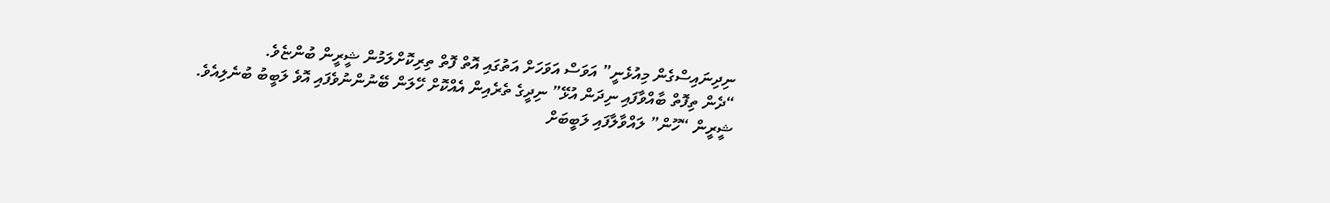ނިދިނައިސްގެން މިއުޅެނީ” އަވަސް އަވަހަށް އަތުގައި އޮތް ފޮތް ތިރިކޮށްލަމުން ޝީރީން ބުންޏެވެ.
“ދެން ތިފޮތް ބާއްވާފައި ނިދަން އުޅޭ” ނިދީގެ ތެރެއިން އެއްކޮށް ހޭލަން ބޭނުންނުވެފައި އޮވެ ލަބީބު ބުނެލިއެވެ.
ޝީރީން “ހޫން” ލައްވާލާފައި ލަބީބަށް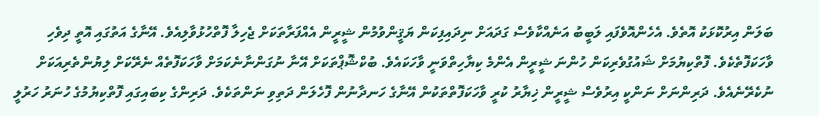ބަލަން އިރުކޮޅަކު އޮތެވެ. އެހެންއޮވެފައި ލަބީބު އަނެއްކާވެސް ގަދައަށް ނިދައިފިކަން ޔަޤީންވުމުން ޝީރީން އެއްފަރާތަކަށް ޖެހިލާ ފޮތްހުޅުވާލިއެވެ. އޭނާގެ އަތުގައި އޮތީ ދިވެހި ވާހަކަފޮތެކެވެ. ފޮތްކިޔުމަށް ޝައުގުވެރިކަން ހުންނަ ޝީރީން އެންމެ ކިޔާހިތްވަނީ ވާހަކައެވެ. ބުކްޝޮޕްތަކަށް އޭނާ ނުގަންނާނެކަމަށް ވާހަކަފޮތެއް ނެރޭކަށް ލިޔުންތެރިއަކަށް ނުކެރޭނެއެވެ. ދަރިންނަށް ނަންކީ އިރުވެސް ޝީރީން ޚިޔާރު ކުރީ ވާހަކަފޮތްތަކުން އޭނާގެ ހަނދާނުން ފޮހެލަން ދަތިވި ނަންތަކެވެ. ދަރިންގެ ކިބައިގައި ފޮތްކިޔުމުގެ ހުނަރު ހަރުލީ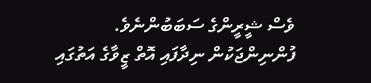ވެސް ޝީރީންގެ ސަބަބުންނެވެ.
ފުންނިންޖަކުން ނިދާފައި އޮތް ޒީވާގެ އަތުގައި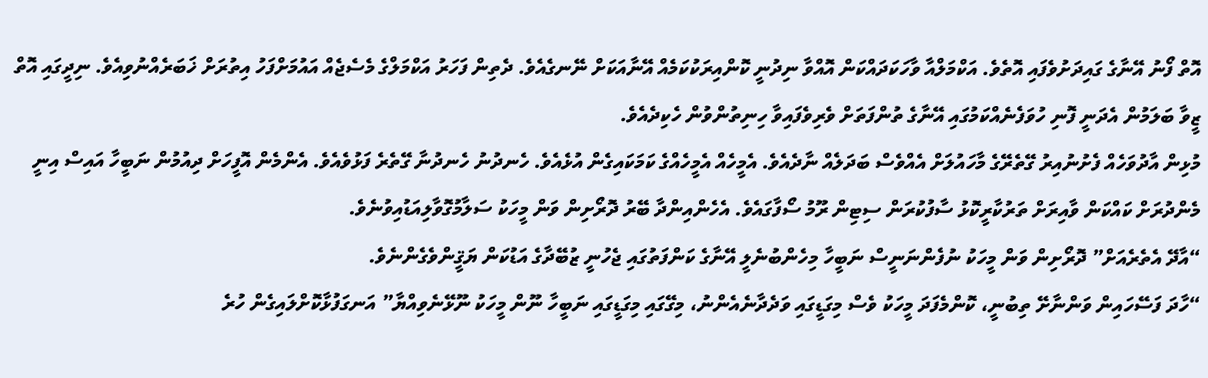އޮތް ފޯނު އޭނާގެ ގައިދަށުވެފައި އޮތެވެ. އަކްމަލްއާ ވާހަކަދައްކަން އޮއްވާ ނިދުނީ ކޮންއިރަކުކަމެއް އޭނާއަކަށް ނޭނގެއެވެ. ދެތިން ފަހަރު އަކްމަލްގެ މެސެޖެއް އައުމަށްފަހު އިތުރަށް ޚަބަރެއްނުވިއެވެ. ނިދީގައި އޮތް ޒީވާ ބަލަމުން އެދަނީ ފޮނި ހުވަފެނެއްކަމުގައި އޭނާގެ ތުންފަތަށް ވެރިވެފައިވާ ހިނިތުންވުން ހެކިދެއެވެ.
މުޅިން އާދުވަހެއް ފެށުނުއިރު ގޭތެރޭގެ މާހައުލަށް އެއްވެސް ބަދަލެއް ނާދެއެވެ. އެމީހެއް އެމީހެއްގެ ކަމަކައިގެން އުޅެއެވެ. ހެނދުނު ހެނދުނާ ގޭތެރެ ފަޅުވެއެވެ. އެންމެން އޮފީހަށް ދިއުމުން ނަބީހާ އައިސް އިނީ މެންދުރަށް ކައްކަން ވާއިރަށް ތަރުކާރީކޮޅު ސާފުކުރަން ސިޓިން ރޫމު ސޯފާގައެވެ. އެހެންއިންދާ ބޭރު ދޮރޯށިން ވަން މީހަކު ސަލާމުގޮވާލިއަޑުއިވުނެވެ.
“އާދޭ އެތެރެއަށް” ދޮރޯށިން ވަން މީހަކު ނުފެންނަނީސް ނަބީހާ މިހެންބުނެލީ އޭނާގެ ކަންފަތުގައި ޖެހުނީ ޒުބޭދާގެ އަޑުކަން ޔަޤީންވެގެންނެވެ.
“ހާދަ ފަސޭހައިން ވަންނާށޭ ތިބުނީ، ކޮންމެފަދަ މީހަކު ވެސް މިގަޑީގައި ވަދެދާނެއެންނު، މިގޭގައި މިގަޑީގައި ނަބީހާ ނޫން މީހަކު ނޫޅޭނެވިއްޔާ” އަނގަފުޅާކޮށްލައިގެން ހުރެ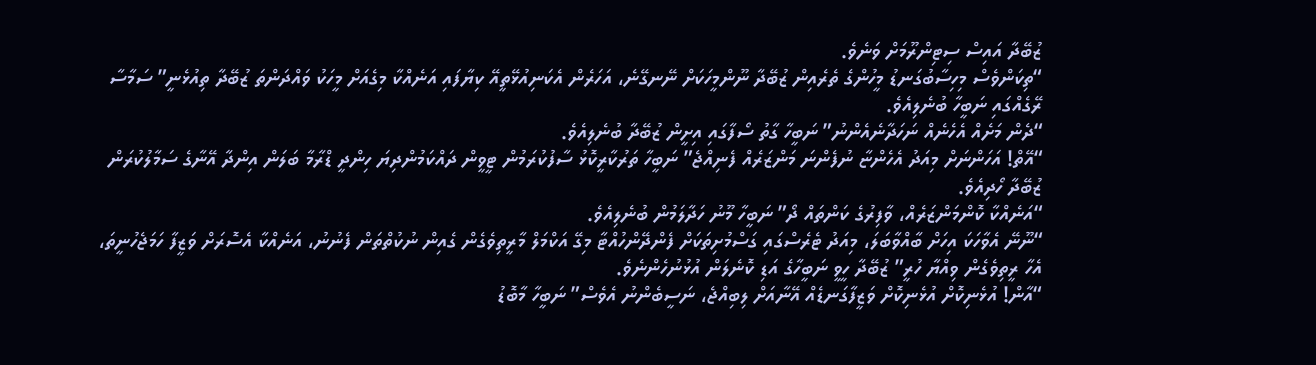ޒުބޭދާ އައިސް ސިޓިންރޫމަށް ވަނެވެ.
“ތިކަންވެސް މިހިސާބުގަނޑު މީހުންގެ ތެރެއިން ޒުބޭދާ ނޫންމީހަކަށް ނޭނގޭނެ، އަހަރެން އެކަނިއުޅޭތީއޭ ކިޔާފައި އަނެއްކާ މިގެއަށް މީހަކު ވައްދަންތަ ޒުބޭދާ ތިއުޅެނީ” ސަމާސާ ރޭގެއްގައި ނަބީހާ ބުނެލިއެވެ.
“ދެން މަށެއް އެހެނެއް ނަހަދާނެއެންނު” ނަބީހާ ގާތު ސޯފާގައި އިށީން ޒުބޭދާ ބުނެލިއެވެ.
“އޭތް! އަހަންނަށް މިއަދު އެހެންޏާ ނުފެންނަ މަންޒަރެއް ފެނިއްޖެ” ނަބީހާ ތަރުކާރީކޮޅު ސާފުކުރަމުން ޓީވީން ދައްކަމުންދިޔަ ހިންދީ ޑްރާމާ ބަލަން އިންދާ އޭނާގެ ސަމާލުކުރަން ޒުބޭދާ ހޯދިއެވެ.
“އަނެއްކާ ކޮންމަންޒަރެއް، ވާފިރުގެ ކަންތައް ދޯ” ނަބީހާ މޫނު ހަދާލަމުން ބުނެލިއެވެ.
“ނޫނޭ އެވާހަކަ އިހަށް ބާއްވާބަލަ، މިއަދު ޓެރެސްގައި ގަސްމުށިތަކަށް ފެންދޭންހުއްޓާ މިގޭ އަކްމަލް މާރީތިވެގެން ގެއިން ނުކުތްތަން ފެނުނު، އަނެއްކާ އެސޮރަށް ވަޒީފާ ހަމަޖެހުނީތަ، އެހާ ރީތިވެގެން ވިއްޔާ ހުރީ” ޒުބޭދާ ހީވީ ނަބީހާގެ އަޑި ކޮނެލަން އުޅުނުހެންނެވެ.
“އާން! އުޅެނިކޮށް އުޅެނިކޮށް ވަޒީފާގަނޑެއް އޭނާއަށް ލިބިއްޖެ، ނަސީބެންނު އެވެސް” ނަބީހާ މާބޮޑު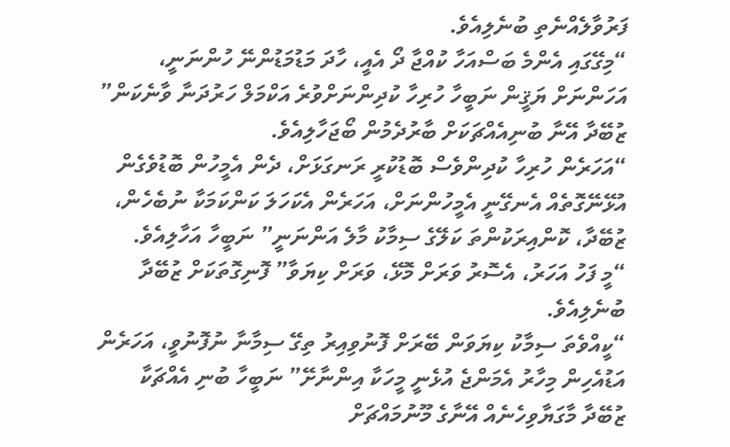ފަރުވާލެއްނެތި ބުނެލިއެވެ.
“މިގޭގައި އެންމެ ބަސްއަހާ ކުއްޖާ ދޯ އެއީ، ހާދަ މަޑުމަޑުންނޭ ހުންނަނީ، އަހަންނަށް ޔަޤީން ނަބީހާ ހުރިހާ ކުދިންނަށްވުރެ އަކްމަލް ހަރުދަނާ ވާނެކަން” ޒުބޭދާ އޭނާ ބުނިއެއްޗަކަށް ބާރުދެމުން ބޯޖަހާލިއެވެ.
“އަހަރެން ހުރިހާ ކުދިންވެސް ބޮޑުކުރީ ރަނގަޅަށް، ދެން އެމީހުން ބޮޑުވެގެން އުޅޭނޭގޮތެއް އެނގޭނީ އެމީހުންނަށް، އަހަރެން އެކަހަލަ ކަންކަމަކާ ނުބެހެން، ޒުބޭދާ، ކޮންއިރަކުންތަ ކަލޭގެ ސިމާކު މާލެ އަންނަނީ” ނަބީހާ އަހާލިއެވެ.
“މީ ފަހު އަހަރު، އެސޮރު ވަރަށް މޮޅޭ، ވަރަށް ކިޔަވާ” ފޮނިގޮތަކަށް ޒުބޭދާ ބުނެލިއެވެ.
“ކީއްވެތަ ސިމާކު ކިޔަވަން ބޭރަށް ފޮނުވިއިރު ތިގޭ ސިމާނާ ނުފޮނުވީ، އަހަރެން އަޑުއެހިން މިހާރު އެމަންޖެ އުޅެނީ މީހަކާ އިންނާށޭ” ނަބީހާ ބުނި އެއްޗަކާ ޒުބޭދާ މާގަޔާވިހެނެއް އޭނާގެ މޫނުމައްޗަށް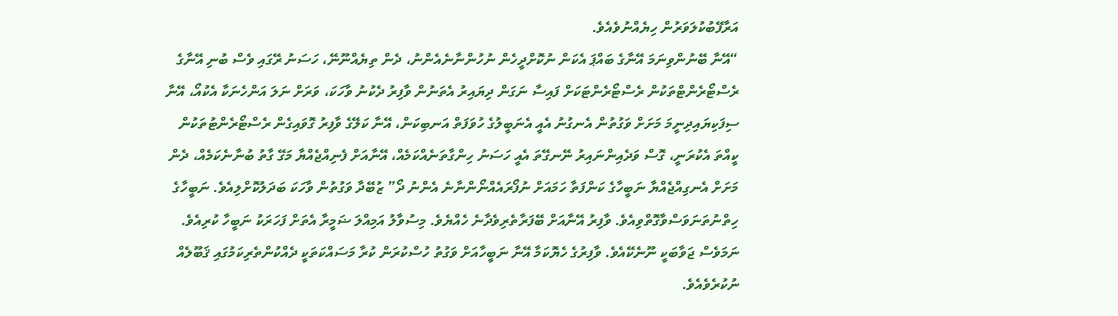އަރާފޭބުކުލަވަރުން ހިޔެއްނުވެއެވެ.
“އޭނާ ބޭނުންވިނަމަ އޭނާގެ ބައްޕަ އެކަން ނުކޮށްދީހެން ނުހުންނާނެއެންނު، ދެން ތިޔެއްނޫނޭ، ހަސަނު ރޭގައި ވެސް ބުނި އޭނާގެ ރެސްޓޯރެންޓްތަކުން ރެސްޓޯރެންޓަކަށް ފައިސާ ނަގަން ދިޔައިރު އެތަނުން ވާފިރު ދެކުނު ވާހަކަ، ވަރަށް ނަލަ އަންހެނަކާ އެކުއޯ، އޭނާ ސިފަކިޔައިދިނީމަ މަށަށް ވަގުތުން އެނގުނު އެއީ އެނަބީލުގެ ހުވަފަތް އަނބިކަން، އޭނާ ކަލޭގެ ވާފިރު ގޮވައިގެން ރެސްޓޯރެންޓުތަކުން ކީއްތަ އެކުރަނީ، ގޮސް ވަދެއިންނައިރު ނޭނގޭތަ އެއީ ހަސަނު ހިންގާތަނެއްކަމެއް، އޭނާއަށް ފެނިއްޖެއްޔާ މަގޭ ގާތު ބުނާނެކަމެއް، ދެން މަށަށް އެނގިއްޖެއްޔާ ނަބީހާގެ ކަންފަތާ ހަމައަށް ނުފޯރައެއްނޯންނާނެ އެންނު ދޯ” ޒުބޭދާ ވަގުތުން ވާހަކަ ބަދަލުކޮށްލިއެވެ. ނަބީހާގެ ހިތްނުތަނަވަސްވާގޮތްވިއެވެ. ވާފިރު އޭނާއަށް ބޭފަރާތެރިވެދާނެ ހެއްޔެވެ. މިސުވާލު އަމިއްލަ ޟަމީރާ އެތަށް ފަހަރަކު ނަބީހާ ކުރިއެވެ. ނަމަވެސް ޖަވާބަކީ ނޫނެކޭއެވެ. ވާފިރުގެ ހެޔޮކަމާ އޭނާ ނަބީހާއަށް ވަގުތު ހުސްކުރަން ކުރާ މަސައްކަތަކީ ދެއްކުންތެރިކަމުގައި ޤަބޫލެއް ނުކުރެވެއެވެ.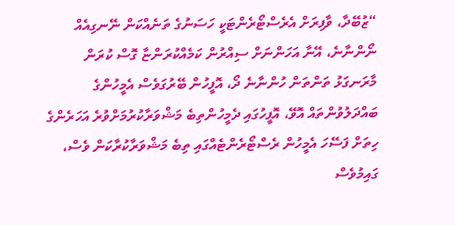“ޒުބޭދާ، ވާފިރަށް އެރެސްޓޯރެންޓަކީ ހަސަނުގެ ތަނެއްކަން ނޭނގިއެއް ނޯންނާނެ، އޭނާ އަހަންނަށް ސިއްރުން ކަމެއްކުރަންޏާ ގޮސް ކުރަން މާރަނގަޅު ތަންތަން ހުންނާނެ ދޯ، އޮފީހުން ބޭރުގަވެސް އެމީހުންގެ ބައްދަލުވުންތައް އޮވޭ، އޮފީހުގައި ދެމީހުންތިބެ މަޝްވަރާކުރުމަށްވުރެ އަހަރެންގެ ހިތަށް ފަސޭހަ އެމީހުން ރެސްޓޯރެންޓެއްގައި ތިބެ މަޝްވަރާކުރާކަން ވެސް، ގައިމުވެސް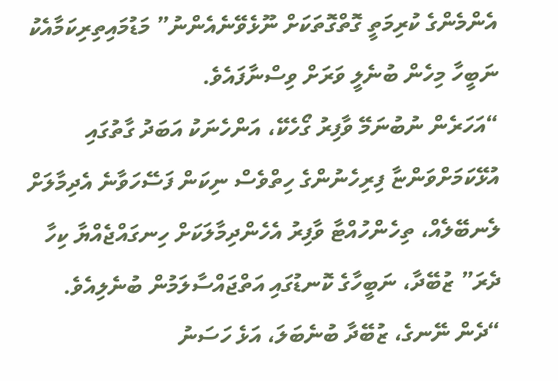އެންމެންގެ ކުރިމަތީ ގޮތްގޮތަކަށް ނޫޅެވޭނެއެންނު” މަޑުމައިތިރިކަމާއެކު ނަބީހާ މިހެން ބުނެލީ ވަރަށް ވިސްނާފައެވެ.
“އަހަރެން ނުބުނަމޭ ވާފިރު ގޯހެކޭ، އަންހެނަކު އަބަދު ގާތުގައި އުޅޭކަމަށްވަންޏާ ފިރިހެނުންގެ ހިތްވެސް ނިކަން ފަސޭހަވާނެ އެދިމާލަށް ލެނބޭލެއް، ތިހެންހުއްޓާ ވާފިރު އެހެންދިމާލަކަށް ހިނގައްޖެއްޔާ ކިހާ ދެރަ” ޒުބޭދާ، ނަބީހާގެ ކޮނޑުގައި އަތްޖައްސާލަމުން ބުނެލިއެވެ.
“ދެން ނޭނގެ، ޒުބޭދާ ބުނެބަލަ، އަޅެ ހަސަނު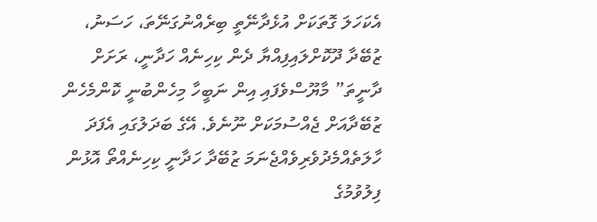އެކަހަލަ ގޮތަކަށް އުޅެދާނޭތީ ބިރެއްނުގަނޭތަ، ހަސަނު، ޒުބޭދާ ދޫކޮށްލައިފިއްޔާ ދެން ކިހިނެއް ހަދާނީ، ރަށަށް ދާނީތަ” މާޔޫސްވެފައި އިން ނަބީހާ މިހެންބުނީ ކޮންމެހެން ޒުބޭދާއަށް ޖެއްސުމަކަށް ނޫނެވެ. އޭގެ ބަދަލުގައި އެފަދަ ހާލަތެއްމެދުވެރިވެއްޖެނަމަ ޒުބޭދާ ހަދާނީ ކިހިނެއްތޯ އޮޅުން ފިލުވުމުގެ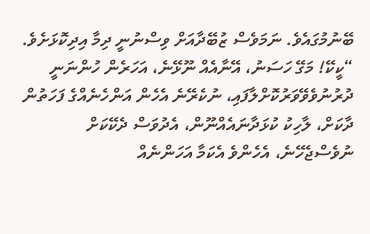ބޭނުމުގައެވެ. ނަމަވެސް ޒުބޭދާއަށް ވިސްނުނީ ދިމާ އިދިކޮޅަށެވެ.
“ކީކޭ! މަގޭ ހަސަނު، އޭނާއެއް ނޫޅޭނެ، އަހަރެން ހުންނަނީ ދުރުނުވެވޭވަރުކޮށްލާފައި، ނުކެރޭނެ އެހެން އަންހެނެއްގެ ފަހަތުން ދާކަށް، ލާހިކު ކުޅަދާނައެއްނޫން، އެދުވަސް ދެކޭކަށް ނުވެސްޖެހޭނެ، އެހެންވެ އެކަމާ އަހަންނެއް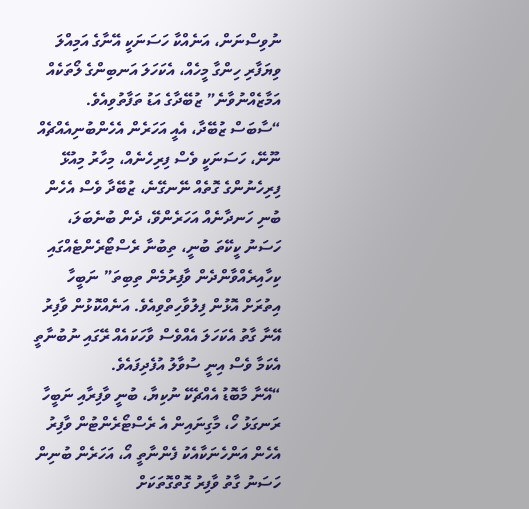ނުވިސްނަން، އަނެއްކާ ހަސަނަކީ އޭނާގެ އަމިއްލަ ވިޔަފާރި ހިންގާ މީހެއް، އެކަހަލަ އަނބިންގެ ލޯތަކެއް އަމާޒެއްނުވާނެ” ޒުބޭދާގެ އަޑު ތަފާތުވިއެވެ.
“ސާބަސް ޒުބޭދާ، އެއީ އަހަރެން އެހެންބުނިއެއްޗެއް ނޫނޭ، ހަސަނަކީ ވެސް ފިރިހެނެއް، މިހާރު މިއުޅޭ ފިރިހެނުންގެ ގޮތެއް ނޭނގޭނެ، ޒުބޭދާ ވެސް އެހެން ބުނި ހަނދާނެއް އަހަރެންވޭ، ދެން ބުނެބަލަ، ހަސަނު ކީކޭތަ ބުނީ، ތިބުނާ ރެސްޓޯރެންޓެއްގައި ކިހާއިރެއްވާންދެން ވާފިރުމެން ތިބިތަ” ނަބީހާ އިތުރަށް އޮޅުން ފިލުވާހިތްވިއެވެ. އަނެއްކޮޅުން ވާފިރު އޭނާ ގާތު އެކަހަލަ އެއްވެސް ވާހަކައެއް ރޭގައި ނުބުނާތީ އެކަމާ ވެސް އިނީ ސުވާލު އުފެދިފައެވެ.
“އޭނާ މާބޮޑު އެއްޗެކޭ ނުކިޔާ، ބުނީ ވާފިރާއި ނަބީހާ ރަނގަޅު ހޯ، މާގިނައިން އެ ރެސްޓޯރެންޓުން ވާފިރު އެހެން އަންހެނަކާއެކު ފެންނާތީ އޯ، އަހަރެން ބުނިން ހަސަނު ގާތު ވާފިރު ގޮތްގޮތަކަށް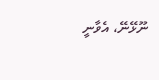ނޫޅޭނޭ، އެވާނީ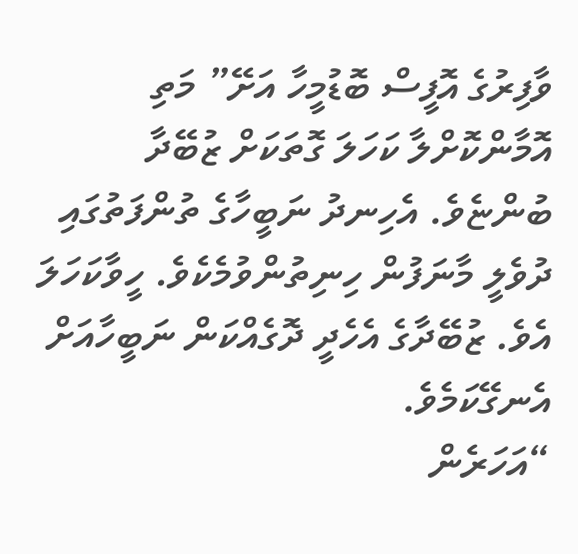ވާފިރުގެ އޮފީސް ބޮޑުމީހާ އަށޭ” މަތި އޮމާންކޮށްލާ ކަހަލަ ގޮތަކަށް ޒުބޭދާ ބުންޏެވެ. އެހިނދު ނަބީހާގެ ތުންފަތުގައި ދުވެލީ މާނަފުން ހިނިތުންވުމެކެވެ. ހީވާކަހަލަ އެވެ. ޒުބޭދާގެ އެހެދީ ދޮގެއްކަން ނަބީހާއަށް އެނގޭކަމެވެ.
“އަހަރެން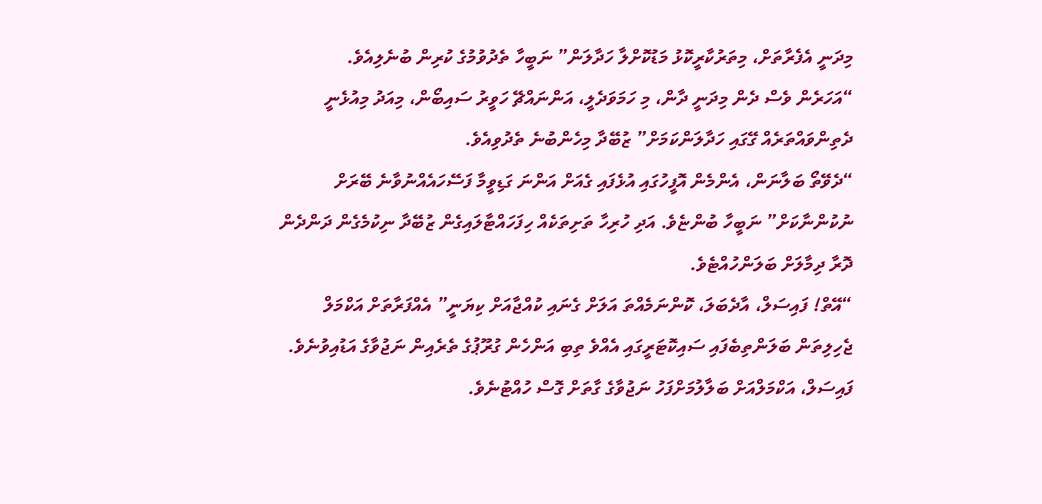މިދަނީ އެފެރާތަށް، މިތަރުކާރީކޮޅު މަޑުކޮށްލާ ހަދާލަން” ނަބީހާ ތެދުވުމުގެ ކުރިން ބުނެލިއެވެ.
“އަހަރެން ވެސް ދެން މިދަނީ ދާން، މި ހަމަވަދެލީ، އަންނައްޗޭ ހަވީރު ސައިބޯން، މިއަދު މިއުޅެނީ ދެތިންވައްތަރެއް ގޭގައި ހަދާލަންކަމަށް” ޒުބޭދާ މިހެންބުނެ ތެދުވިއެވެ.
“ދެވޭތޯ ބަލާނަން، އެންމެން އޮފީހުގައި އުޅެފައި ގެއަށް އަންނަ ގަޑިވީމާ ފަސޭހައެއްނުވާނެ ބޭރަށް ނުކުންނާކަށް” ނަބީހާ ބުންޏެވެ. އަދި ހުރިހާ ތަށިތަކެއް ހިފަހައްޓާލައިގެން ޒުބޭދާ ނިކުމެގެން ދަންދެން ދޮރާ ދިމާލަށް ބަލަންހުއްޓެވެ.
“އޭތް! ފައިސަލް، އާދެބަލަ، ކޮންނަމެއްތަ އަލަށް ގެނައި ކުއްޖާއަށް ކިޔަނީ” އެއްފަރާތަށް އަކްމަލް ޖެހިލިތަން ބަލަންތިބެފައި ސައިކޮޓަރީގައި އެއްވެ ތިބި އަންހެން ގުރޫޕުގެ ތެރެއިން ނަޖުވާގެ އަޑުއިވުނެވެ. ފައިސަލް، އަކްމަލްއަށް ބަލާލުމަށްފަހު ނަޖުވާގެ ގާތަށް ގޮސް ހުއްޓުނެވެ.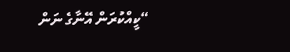“ކީއްކުރަން އޭނާގެ ނަން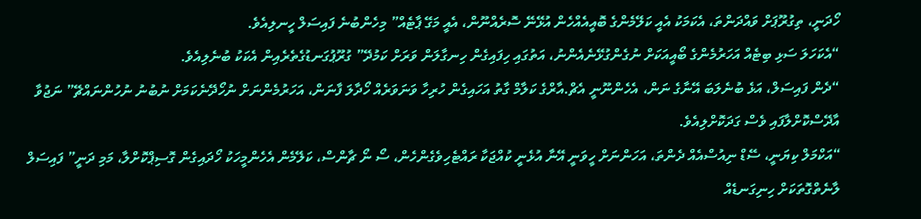ހޯދަނީ، ތިގުރޫޕަށް ވައްދަންތަ، އެކަމަކު އެއީ ކަލޭމެންގެ ބޮއީއެއްހެން އުޅޭނޭ ސޮރެއްނޫން، އެއީ މަގޭ ޕާޓެއް” މިހެންބުނެ ފައިސަލް ހީނލިއެވެ.
“އެކަހަލަ ސަޅި ބިޓެއް އަހަރުމެންގެ ބޯއީއަކަށް ނުގެންގުޅޭނެއެންނު، އަތުގައި ހިފައިގެން ހިނގާލަން ވަރަށް ކަމުދޭ” ގުރޫޕުގަނޑުގެތެރެއިން އެކަކު ބުނެލިއެވެ.
“ދެން ފައިސަލް، އަޅެ ބުނެލަބަ އޭނާގެ ނަން، އެހެންނޫނީ އެޗް.އާރްގެ ކަލާމް ގާތު އަހައިގެން ހުރިހާ ވަނަވަރެއް ހޯދާލަ ފާނަން، އަހަރުމެންނަށް ނުހޯދޭނެކަމަށް ނުބުނު ނުހުންނައްޗޭ” ނަޖުވާ އާދޭސްކޮށްލާފައި ވެސް ގަދަކޮށްލިއެވެ.
“އަކްމަލް ކިޔަނީ، ސޭޑް ނިއުސްއެއް ދެންތަ، އަހަންނަށް ހީވަނީ އޭނާ އުޅެނީ ކުއްޖަކާ ރައްޓެހިވެގެންހެން، ސޯ ނޯ ޗާންސް، ކަލޭމެން އެހެންމީހަކު ހޯދައިގެން ގޮސިޕްކޮށްލާ، މަމި ދަނީ” ފައިސަލް ލާނެތްގޮތަކަށް ހިނިގަނޑެއް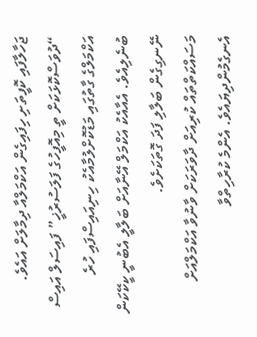ޖަހާލާފައި ކޮފީތަށި ހިފައިގެން އަކްމަލްއާ ދިމާލަށް އައެވެ.
“ދުވަސްކޮޅަކަށް ތީ މިއޮފީހުގެ ފަލަސުރުޚީ” ފައިސަލް އައިސް އަކްމަލްގެ ގާތުގައި މަޑުކޮށްލުމާއެކު ހިނިއައިސްފައި ހުރެ ބުނެލިއެވެ. އެއާއެކު އަކްމަލް އޭނާއަށް ބަލާލީ އެބުނީ ކީކޭކަން ނޭނގިގެން ބަލާލި ފަދަ ގޮތަކަށެވެ.
މަސައްކަތްތައް ކުރިއަށް ދާވަރަކަށް ވާނުވާ އަކްމަލްއަށް އެނގެމުންދިޔައެވެ. އެންމެ ކުރާހިތްވާ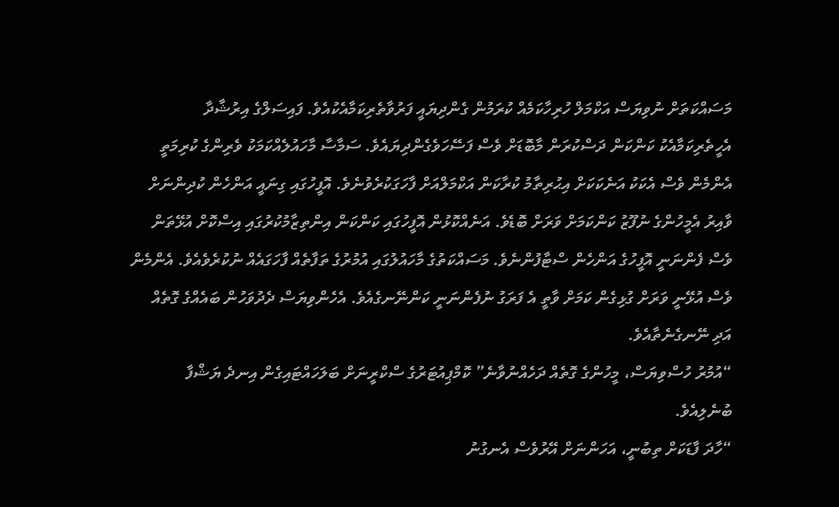މަސައްކަތަށް ނުވިޔަސް އަކްމަލް ހުރިހާކަމެއް ކުރަމުން ގެންދިޔައީ ފަރުވާތެރިކަމާއެކުއެވެ. ފައިސަލްގެ އިރުޝާދާ އެހީތެރިކަމާއެކު ކަންކަން ދަސްކުރަން މާބޮޑަށް ވެސް ފަސޭހަވެގެންދިޔައެވެ. ސަމާސާ މާހައުލެއްކަމަކު ވެރިންގެ ކުރިމަތީ އެންމެން ވެސް އެކަކު އަނެކަކަށް އިޙުރިތާމު ކުރާކަން އަކްމަލްއަށް ފާހަގަކުރެވުނެވެ. އޮފީހުގައި ގިނައީ އަންހެން ކުދިންނަށް ވާއިރު އެމީހުންގެ ނުފޫޒު ކަންކަމަށް ވަރަށް ބޮޑެވެ. އަނެއްކޮޅުން އޮފީހުގައި ކަންކަން އިންތިޒާމުކުރުގައި އިސްކޮށް އުޅޭތަން ވެސް ފެންނަނީ އޮފީހުގެ އަންހެން ސްޓާފުންނެވެ. މަސައްކަތުގެ މާހައުލުގައި އުމުރުގެ ތަފާތެއް ފާހަގައެއް ނުކުރެވެއެވެ. އެންމެން ވެސް އުޅޭނީ ވަރަށް ގުޅިގެން ކަމަށް ވާތީ އެ ފަރަގު ނުފެންނަނީ ކަންނޭނގެއެވެ. އެހެންވިޔަސް ދެދުވަހުން ބައެއްގެ ގޮތެއް އަދި ނޭނގެނެތާއެވެ.
“އުމުރު ހުސްވިޔަސް، މީހުންގެ ގޮތެއް ދަހެއްނުވާނެ” ކޮމްޕިއުޓަރުގެ ސްކްރީނަށް ބަލަހައްޓައިގެން އިނދެ ޔަޝްފާ ބުނެލިއެވެ.
“ހާދަ ފާޑަކަށް ތިބުނީ، އަހަންނަށް އޭރުވެސް އެނގުނު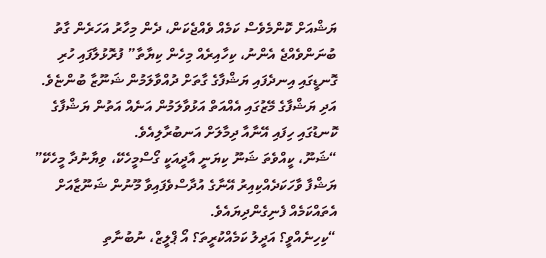ޔަޝްއަށް ކޮންމެވެސް ކަމެއް ވެއްޖެކަން، ދެން މިހާރު އަހަރެން ގާތު ބުނަންވެއްޖެ އެންނު، ކިހާއިރެއް މިހެން ކިޔާތާ” ފުރޮޅުލާފައި ހުރި ގޮނޑީގައި އިނދެފައި ޔަޝްފާގެ ގާތަށް ދުއްވާލަމުން ޝަނޫޒާ ބުންޏެވެ. އަދި ޔަޝްފާގެ މޭޒުގައި އެއްއަތް އަޅުވާލަމުން އަނެއް އަތުން ޔަޝްފާގެ ކޮނޑުގައި ހިފައި އޭނާއާ ދިމާލަށް އަނބުރާލިއެވެ.
“ޝަނޫ، ކީއްވެތަ ޝަނޫ ކިޔަނީ އާދީއަކީ ގޯސްމީހެކޭ، ވިޔާނުދާ މީހެކޭ” ޔަޝްފާ ވާހަކަދެއްކިއިރު އޭނާގެ އުދާސްވެފައިވާ މޫނުން ޝަނޫޒާއަށް އެތައްކަމެއް ފެނިގެންދިޔައެވެ.
“ކިހިނެއްވީ؟ އަދީލު ކަމެއްކުރީތަ؟ އޯ ޕްލީޒް، ނުބުނާތި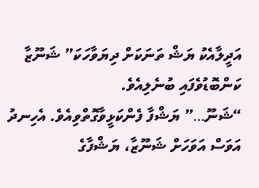އަދީލާއެކު ޔަޝް ތަނަކަށް ދިޔަވާހަކަ” ޝަނޫޒާ ކަންބޮޑުވެފައި ބުނެލިއެވެ.
“ޝަނޫ…” ޔަޝްފާ ފެންކަޅީވާގޮތްވިއެވެ. އެހިނދު އަވަސް އަވަހަށް ޝަނޫޒާ، ޔަޝްފާގެ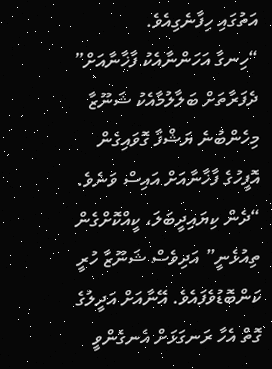އަތުގައި ހިފާނެގިއެވެ.
“ހިނގާ އަހަންނާއެކު ފާޚާނާއަށް” ދެފަރާތަށް ބަލާލުމާއެކު ޝަނޫޒާ މިހެންބުނެ ޔަޝްފާ ގޮވައިގެން އޮފީހުގެ ފާޚާނާއަށް އައިސް ވަނެވެ.
“ދެން ކިޔައިދީބަލަ، ކީއްކޮށްގެން ތިއުޅެނީ” އަދިވެސް ޝަނޫޒާ ހުރީ ކަންބޮޑުވެފައެވެ. އޭނާއަށް އަދީލުގެ ގޮތް އެހާ ރަނގަޅަށް އެނގެންވީ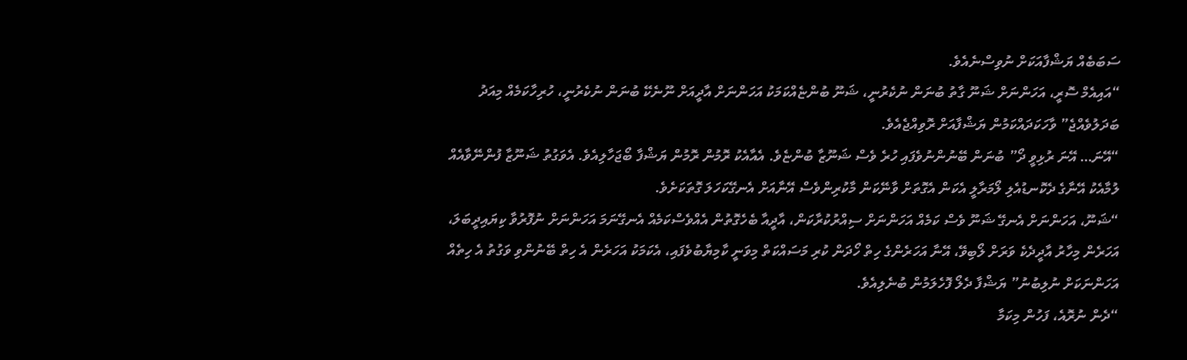ސަބަބެއް ޔަޝްފާއަކަށް ނުވިސްނެއެވެ.
“އައިއެމް ސޮރީ، އަހަންނަށް ޝަނޫ ގާތު ބުނަން ނުކެރުނީ، ޝަނޫ ބުންޏެއްކަމަކު އަހަންނަށް އާދީއަށް ނޫނެކޭ ބުނަން ނުކެރުނީ، ހުރިހާކަމެއް މިއަދު ބަދަލުވެއްޖެ” ވާހަކަދައްކަމުން ޔަޝްފާއަށް ރޮވިއްޖެއެވެ.
“އޭނަ… އޭނަ ރުޅިވީ ދޯ” ބުނަން ބޭނުންނުވެފައި ހުރެ ވެސް ޝަނޫޒާ ބުންޏެވެ. އެއާއެކު ރޮމުން ރޮމުން ޔަޝްފާ ބޯޖަހާލިއެވެ. އެވަގުތު ޝަނޫޒާ ފުންނޭވާއެއް ލުމާއެކު އޭނާގެ ދެކޮނޑުއެލި ލޯމަރާލީ އެކަން އެގޮތަށް ވާނޭކަން މާކުރިންވެސް އޭނާއަށް އެނގޭކަހަލަ ގޮތަކަށެވެ.
“ޝަނޫ، އަހަންނަށް އެނގޭ ޝަނޫ ވެސް ކަމެއް އަހަންނަށް ސިއްރުކުރާކަން، އާދީއާ ބެހެގޮތުން އެއްވެސްކަމެއް އެނގޭނަމަ އަހަންނަށް ނުފޮރުވާ ކިޔައިދީބަލަ، އަހަރެން މިހާރު އާދީދެކެ ވަރަށް ލޯބިވޭ، އޭނާ އަހަރެންގެ ހިތް ހޯދަން ކުރި މަސައްކަތް މިވަނީ ކާމިޔާބުވެފައި، އެކަމަކު އަހަރެން އެ ހިތް ބޭނުންވި ވަގުތު އެ ހިތެއް އަހަންނަކަށް ނުލިބުނު” ޔަޝްފާ ދެލޯ ފޮހެލަމުން ބުނެލިއެވެ.
“ދެން ނުރޮއެ، ފަހުން މިކަމާ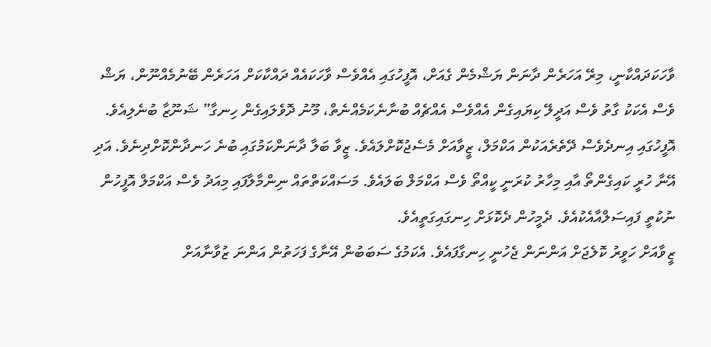ވާހަކަދައްކާނީ، މިރޭ އަހަރެން ދާނަން ޔަޝްމެން ގެއަށް، އޮފީހުގައި އެއްވެސް ވާހަކައެއް ދައްކާކަށް އަހަރެން ބޭނުމެއްނޫން، ޔަޝް ވެސް އެކަކު ގާތު ވެސް އަދީލޭ ކިޔައިގެން އެއްވެސް އެއްޗެއް ބުނާނެކަމެއްނެތް، މޫނު ދޮވެލައިގެން ހިނގާ” ޝަނޫޒާ ބުނެލިއެވެ.
އޮފީހުގައި އިނދެވެސް ދޭތެރެއަކުން އަކްމަލް، ޒީވާއަށް މެސެޖުކޮށްލައެވެ. ޒީވާ ބަލާ ދާނަންކަމުގައި ބުނެ ހަނދާންކޮށްދިނެވެ. އަދި އޭނާ ހުރީ ކައިގެންތޯ އާއި މިހާރު ކުރަނީ ކީއްތޯ ވެސް އަކްމަލް ބަލައެވެ. މަސައްކަތްތައް ނިންމާލާފައި މިއަދު ވެސް އަކްމަލް އޮފީހުން ނުކުތީ ފައިސަލްއާއެކުއެވެ. ދެމީހުން ދެކޮޅަށް ހިނގައިގަތީއެވެ.
ޒީވާއަށް ހަވީރު ކޮލެޖަށް އަންނަން ޖެހުނީ ހިނގާފައެވެ. އެކަމުގެ ސަބަބުން އޭނާގެ ފަހަތުން އަންނަ ޒުވާނާއަށް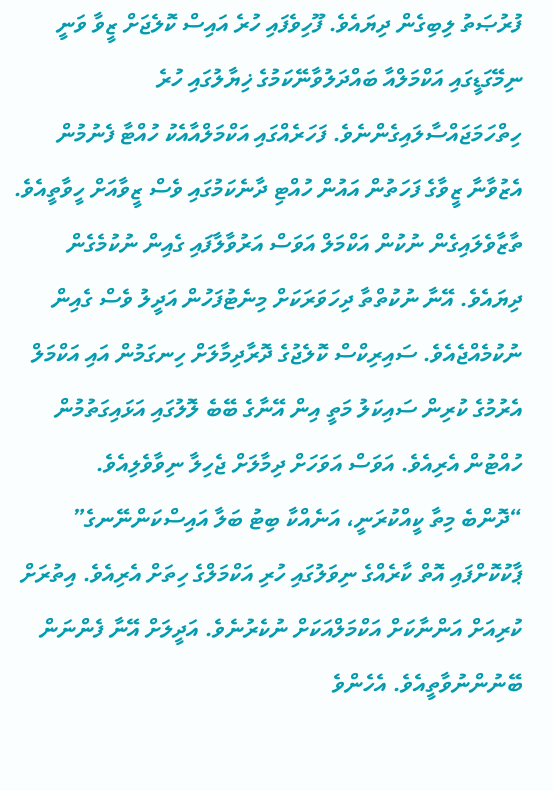ފުރުޞަތު ލިބިގެން ދިޔައެވެ. ފޫހިވެފައި ހުރެ އައިސް ކޮލެޖަށް ޒީވާ ވަނީ ނިމޭގަޑީގައި އަކްމަލްއާ ބައްދަލުވާނޭކަމުގެ ޚިޔާލުގައި ހުރެ ހިތްހަމަޖައްސާލައިގެންނެވެ. ފަހަރެއްގައި އަކްމަލްއާއެކު ހުއްޓާ ފެނުމުން އެޒުވާނާ ޒީވާގެ ފަހަތުން އައުން ހުއްޓި ދާނެކަމުގައި ވެސް ޒީވާއަށް ހީވާތީއެވެ.
ތާޒާވެލައިގެން ނުކުން އަކްމަލް އަވަސް އަރުވާލާފައި ގެއިން ނުކުމެގެން ދިޔައެވެ. އޭނާ ނުކުތްތާ ދިހަވަރަކަށް މިނެޓުފަހުން އަދީލު ވެސް ގެއިން ނުކުމެއްޖެއެވެ. ސައިރިކްސް ކޮލެޖުގެ ދޮރާދިމާލަށް ހިނގަމުން އައި އަކްމަލް އެރުމުގެ ކުރިން ސައިކަލު މަތީ އިން އޭނާގެ ބޭބެ ލޮލުގައި އަޅައިގަތުމުން ހުއްޓުން އެރިއެވެ. އަވަސް އަވަހަށް ދިމާލަށް ޖެހިލާ ނިވާވެލިއެވެ.
“ދޮންބެ މިތާ ކީއްކުރަނީ، އަނެއްކާ ބިޓު ބަލާ އައިސްކަންނޭނގެ” ޕާކުކޮށްފައި އޮތް ކާރެއްގެ ނިވަލުގައި ހުރި އަކްމަލްގެ ހިތަށް އެރިއެވެ. އިތުރަށް ކުރިއަށް އަންނާކަށް އަކްމަލްއަކަށް ނުކެރުނެވެ. އަދީލަށް އޭނާ ފެންނަން ބޭނުންނުވާތީއެވެ. އެހެންވެ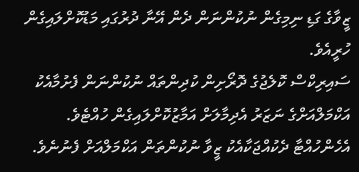ޒީވާގެ ގަޑި ނިމިގެން ނުކުންނަން ދެން އޭނާ ދުރުގައި މަޑުކޮށްލައިގެން ހުރީއެވެ.
ސައިރިކްސް ކޮލެޖުގެ ދޮރޯށިން ކުދިންތައް ނުކުންނަން ފެށުމާއެކު އަކްމަލްއަށްގެ ނަޒަރު އެދިމާލަށް އަމާޒުކޮށްލައިގެން ހުއްޓެވެ. އެހެންހުއްޓާ ދެކުއްޖަކާއެކު ޒީވާ ނުކުންތަން އަކްމަލްއަށް ފެނުނެވެ.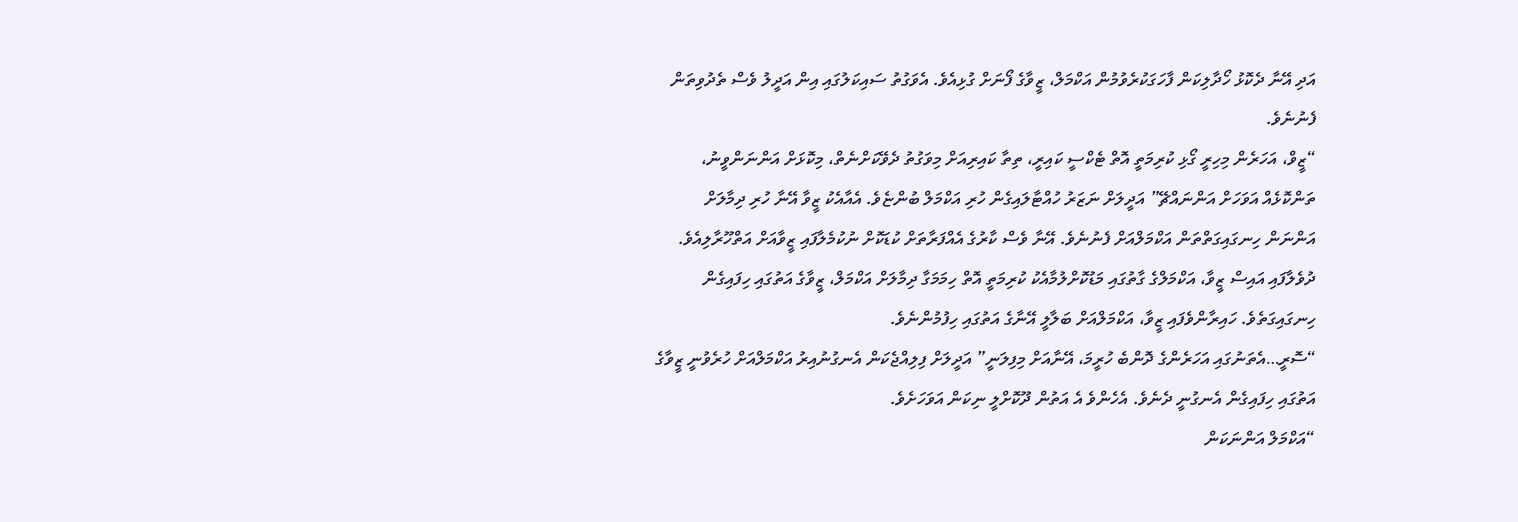އަދި އޭނާ ދެކޮޅު ހޯދާލިކަން ފާހަގަކުރެވުމުން އަކްމަލް، ޒީވާގެ ފޯނަށް ގުޅިއެވެ. އެވަގުތު ސައިކަލުގައި އިން އަދީލު ވެސް ތެދުވިތަން ފެނުނެވެ.
“ޒީވް، އަހަރެން މިހިރީ ގޯޅި ކުރިމަތީ އޮތް ޓެކްސީ ކައިރީ، ތިތާ ކައިރިއަށް މިވަގުތު ދެވޭކަށްނެތް، މިކޮޅަށް އަންނަންވީނު، ތަންކޮޅެއް އަވަހަށް އަންނައްޗޭ” އަދީލަށް ނަޒަރު ހުއްޓާލައިގެން ހުރި އަކްމަލް ބުންޏެވެ. އެއާއެކު ޒީވާ އޭނާ ހުރި ދިމާލަށް އަންނަން ހިނގައިގަތްތަން އަކްމަލްއަށް ފެނުނެވެ. އޭނާ ވެސް ކާރުގެ އެއްފަރާތަށް ކުޑަކޮށް ނުކުމެލާފައި ޒީވާއަށް އަތްހޫރާލިއެވެ. ދުވެލާފައި އައިސް ޒީވާ، އަކްމަލްގެ ގާތުގައި މަޑުކޮށްލުމާއެކު ކުރިމަތީ އޮތް ހިމަމަގާ ދިމާލަށް އަކްމަލް، ޒީވާގެ އަތުގައި ހިފައިގެން ހިނގައިގަތެވެ. ހައިރާންވެފައި ޒީވާ، އަކްމަލްއަށް ބަލާލީ އޭނާގެ އަތުގައި ހިފުމުންނެވެ.
“ސޮރީ…އެތަނުގައި އަހަރެންގެ ދޮންބެ ހުރީމަ، އޭނާއަށް މިފިލަނީ” އަދީލަށް ފިލިއްޖެކަން އެނގުނުއިރު އަކްމަލްއަށް ހުރެވުނީ ޒީވާގެ އަތުގައި ހިފައިގެން އެނގުނީ ދެނެވެ. އެހެންވެ އެ އަތުން ދޫކޮށްލީ ނިކަން އަވަހަށެވެ.
“އަކްމަލް އަންނަކަން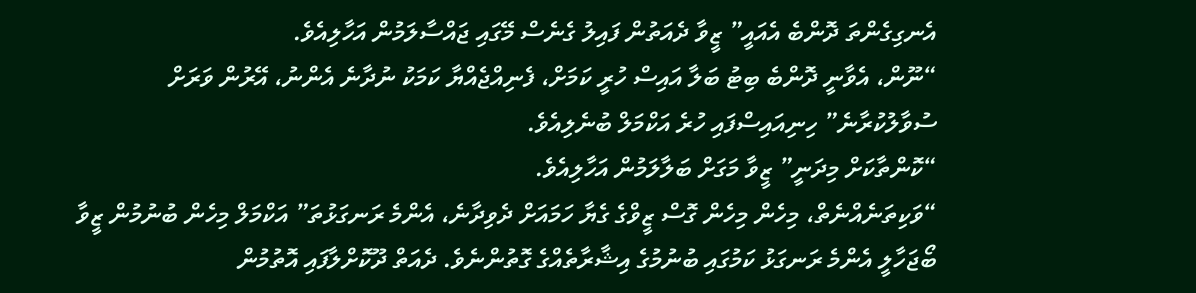އެނގިގެންތަ ދޮންބެ އެއައީ” ޒީވާ ދެއަތުން ފައިލު ގެނެސް މޭގައި ޖައްސާލަމުން އަހާލިއެވެ.
“ނޫން، އެވާނީ ދޮންބެ ބިޓު ބަލާ އައިސް ހުރީ ކަމަށް، ފެނިއްޖެއްޔާ ކަމަކު ނުދާނެ އެންނު، އޭރުން ވަރަށް ސުވާލުކުރާނެ” ހިނިއައިސްފައި ހުރެ އަކްމަލް ބުނެލިއެވެ.
“ކޮންތާކަށް މިދަނީ” ޒީވާ މަގަށް ބަލާލަމުން އަހާލިއެވެ.
“ވަކިތަނެއްނެތް، މިހެން މިހެން ގޮސް ޒީވްގެ ގެޔާ ހަމައަށް ދެވިދާނެ، އެންމެ ރަނގަޅުތަ” އަކްމަލް މިހެން ބުނުމުން ޒީވާ ބޯޖަހާލީ އެންމެ ރަނގަޅު ކަމުގައި ބުނުމުގެ އިޝާރާތެއްގެ ގޮތުންނެވެ. ދެއަތް ދޫކޮށްލާފައި އޮތުމުން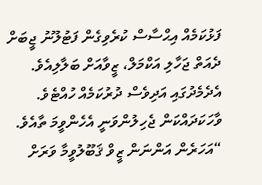ފަޅުކަމެއް އިޙްސާސް ކުރެވިގެން ފަޓުލޫނު ޖީބަށް ދެއަތް ޖަހާލި އަކްމަލް، ޒީވާއަށް ބަލާލިއެވެ. އެދެމެދުގައި އަދިވެސް ދުރުކަމެއް ހުއްޓެވެ. ވާހަކަދައްކަން ޖެހިލުންވަނީ އެހެންވީމަ ތާއެވެ.
“އަހަރެން އަންނަން ޒީވް ޤަބޫލުވީމާ ވަރަށް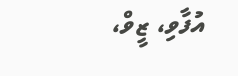އުފާވި، ޒީވް،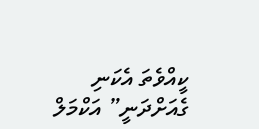ކީއްވެތަ އެކަނި ގެއަށްދަނީ” އަކްމަލް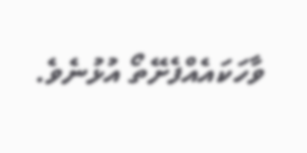ވާހަކައެއްފެށޭތޯ އުޅުނެވެ.